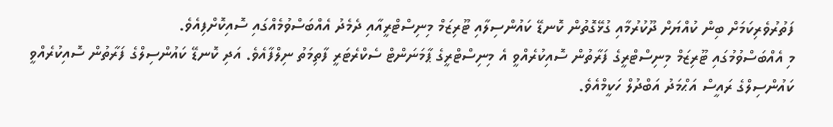ފަތުރުވެރިކަމަށް ބިން ކުއްޔަށް ދޫކުރުމާއި ގުޅޭގޮތުން ކޮނޑޭ ކައުންސިލާއި ޓޫރިޒަމް މިނިސްޓްރީއާއި ދެމެދު އެއްބަސްވުމެއްގައި ސޮއިކޮށްފިއެވެ.
މި އެއްބަސްވުމުގައި ޓޫރިޒަމް މިނިސްޓްރީގެ ފަރާތުން ސޮއިކުރެއްވީ އެ މިނިސްޓްރީގެ ޕާމަނަންޓް ސެކްރެޓަރީ ފާތިމަތު ނިލްފާއެވެ. އަދި ކޮނޑޭ ކައުންސިލްގެ ފަރާތުން ސޮއިކުރެއްވީ ކައުންސިލްގެ ރައީސް އަޙްމަދު އަބްދުލް ހަކީމްއެވެ.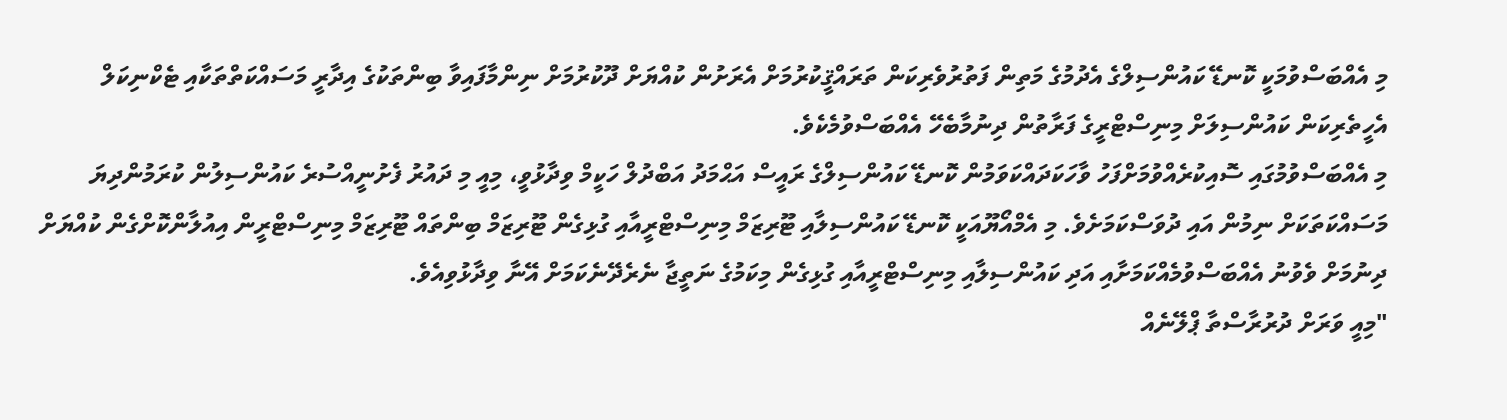މި އެއްބަސްވުމަކީ ކޮނޑޭ ކައުންސިލްގެ އެދުމުގެ މަތިން ފަތުރުވެރިކަން ތަރައްޤީކުރުމަށް އެރަށުން ކުއްޔަށް ދޫކުރުމަށް ނިންމާފައިވާ ބިންތަކުގެ އިދާރީ މަސައްކަތްތަކާއި ޓެކްނިކަލް އެހީތެރިކަން ކައުންސިލަށް މިނިސްޓްރީގެ ފަރާތުން ދިނުމާބެހޭ އެއްބަސްވުމެކެވެ.
މި އެއްބަސްވުމުގައި ސޮއިކުރެއްވުމަށްފަހު ވާހަކަދައްކަވަމުން ކޮނޑޭ ކައުންސިލްގެ ރައީސް އަޙްމަދު އަބްދުލް ހަކީމް ވިދާޅުވީ، މިއީ މި ދައުރު ފެށުނީއްސުރެ ކައުންސިލުން ކުރަމުންދިޔަ މަސައްކަތަކަށް ނިމުން އައި ދުވަސްކަމަށެވެ. މި އެމްއޯޔޫއަކީ ކޮނޑޭ ކައުންސިލާއި ޓޫރިޒަމް މިނިސްޓްރީއާއި ގުޅިގެން ޓޫރިޒަމް ބިންތައް ޓޫރިޒަމް މިނިސްޓްރީން އިއުލާންކޮށްގެން ކުއްޔަށް ދިނުމަށް ވެވުނު އެއްބަސްވުމެއްކަމަށާއި އަދި ކައުންސިލާއި މިނިސްޓްރީއާއި ގުޅިގެން މިކަމުގެ ނަތީޖާ ނެރެދޭނެކަމަށް އޭނާ ވިދާޅުވިއެވެ.
"މިއީ ވަރަށް ދުރުރާސްތާ ޕްލޭނެއް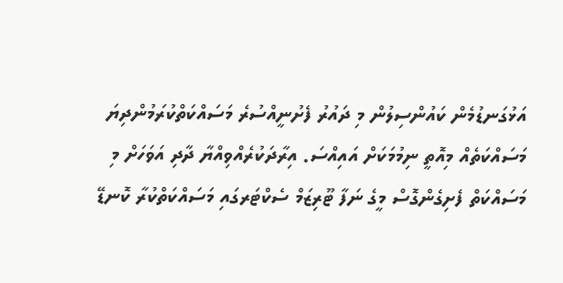އަޅުގަނޑުމެން ކައުންސިލުން މި ދައުރު ފެށުނީއްސުރެ މަސައްކަތްކުރަމުންދިޔަ މަސައްކަތެއް މިއޮތީ ނިމުމަކަށް އައިއްސަ. އިރާދަކުރެއްވިއްޔާ ދާދި އަވަހަށް މި މަސައްކަތް ފެށިގެންގޮސް މީގެ ނަފާ ޓޫރިޒަމް ސެކްޓަރގައި މަސައްކަތްކުރާ ކޮނޑޭ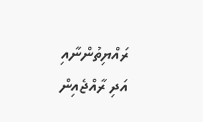ރައްޔިތުންނާއި އަދި ރާއްޖެއިން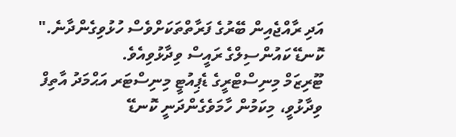އަދި ރާއްޖެއިން ބޭރުގެ ފަރާތްތަކަށްވެސް ހުޅުވިގެންދާނެ." ކޮނޑޭ ކައުންސިލްގެ ރައީސް ވިދާޅުވިއެވެ.
ޓޫރިޒަމް މިނިސްޓްރީގެ ޑެޕިއުޓީ މިނިސްޓަރ އަޙްމަދު އާތިފް ވިދާޅުވީ، މިކަމުން ހާމަވެގެންދަނީ ކޮނޑޭ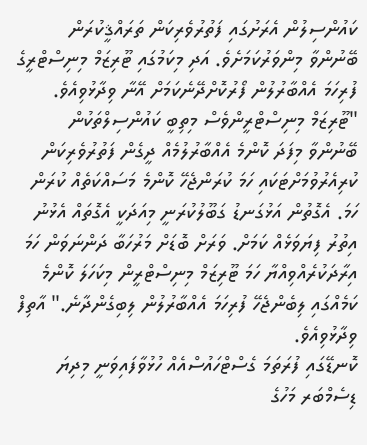ކައުންސިލުން އެރަށުގައި ފަތުރުވެރިކަން ތަރައްޤީކުރަން ބޭނުންވާ މިންވަރުކަމަށެވެ. އަދި މިކަމުގައި ޓޫރިޒަމް މިނިސްޓްރީގެ ފުރިހަމަ އެއްބާރުލުން ފޯރުކޮށްދޭނެކަމަށް އޭނާ ވިދާޅުވިއެވެ.
"ޓޫރިޒަމް މިނިސްޓްރީންވެސް މިތިބީ ކައުންސިލްތަކުން ބޭނުންވާ މިފަދަ ކޮންމެ އެއްބާރުލުމެއް ދީގެން ފަތުރުވެރިކަން ކުރިއެރުވުމަށްޓަކައި ހަމަ ކުރަންޖެހޭ ކޮންމެ މަސައްކަތެއް ކުރަން ހަމަ. އެގޮތުން އަޅުގަނޑު ގަބޫލުކުރަނީ މިއަދަކީ އެގޮތައް އެޅުނު އިތުރު ފިޔަވަޅެއް ކަމަށް. ވަރަށް ބޮޑަށް މަރުހަބާ ދަންނަވަން ހަމަ އިރާދަކުރެއްވިއްޔާ ހަމަ ޓޫރިޒަމް މިނިސްޓްރީން މިކަހަލަ ކޮންމެ ކަމެއްގައި ލިބެންޖެހޭ ފުރިހަމަ އެއްބާރުލުން ލިބިގެންދާނެ." އާތިފް ވިދާޅުވިއެވެ.
ކޮނޑޭގައި ފުރަތަމަ ގެސްޓްހައުސްއެއް ހުޅުވާފައިވަނީ މިދިޔަ ޑިސެމްބަރ މަހުގެ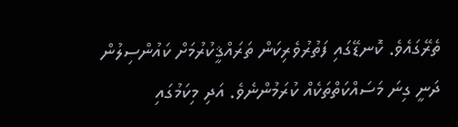ތެރޭގައެވެ. ކޮނޑޭގައި ފަތުރުވެރިކަން ތަރައްޤީކުރުމަށް ކައުންސިލުން ދަނީ ގިނަ މަސައްކަތްތަކެއް ކުރަމުންނެވެ. އަދި މިކަމުގައި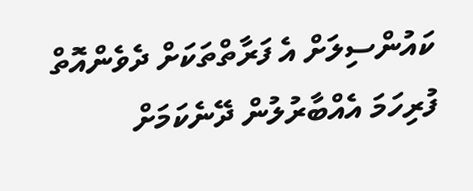ކައުންސިލަށް އެ ފަރާތްތަކަށް ދެވެންއޮތް ފުރިހަމަ އެއްބާރުލުން ދޭނެކަމަށް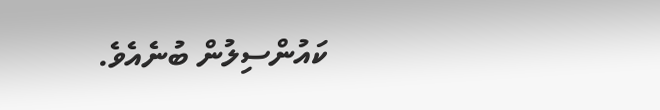ކައުންސިލުން ބުނެއެވެ.